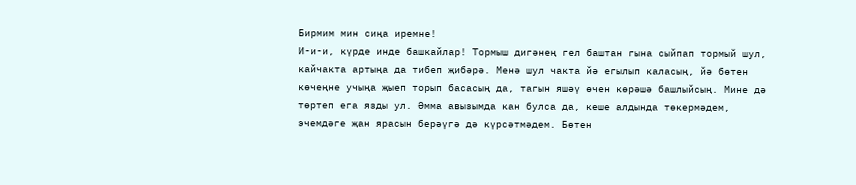Бирмим мин сиңа иремне!
И-и-и, күрде инде башкайлар! Тормыш дигәнең гел баштан гына сыйпап тормый шул, кайчакта артыңа да тибеп җибәрә. Менә шул чакта йә егылып каласың, йә бөтен көчеңне учыңа җыеп торып басасың да, тагын яшәү өчен көрәшә башлыйсың. Мине дә төртеп ега язды ул. Әмма авызымда кан булса да, кеше алдында төкермәдем, эчемдәге җан ярасын берәүгә дә күрсәтмәдем. Бөтен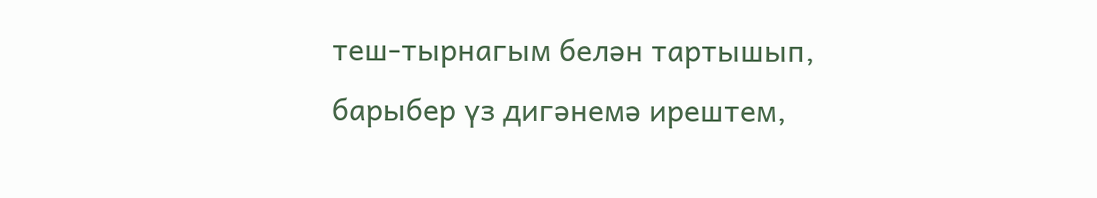теш-тырнагым белән тартышып, барыбер үз дигәнемә ирештем,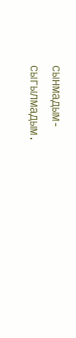сынмадым-сыгылмадым.